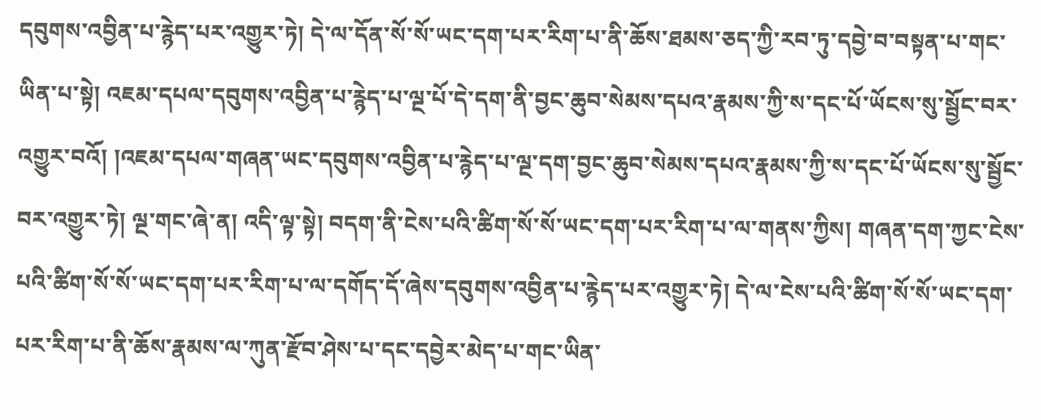དབུགས་འབྱིན་པ་རྙེད་པར་འགྱུར་ཏེ། དེ་ལ་དོན་སོ་སོ་ཡང་དག་པར་རིག་པ་ནི་ཆོས་ཐམས་ཅད་ཀྱི་རབ་ཏུ་དབྱེ་བ་བསྟན་པ་གང་ཡིན་པ་སྟེ། འཇམ་དཔལ་དབུགས་འབྱིན་པ་རྙེད་པ་ལྔ་པོ་དེ་དག་ནི་བྱང་ཆུབ་སེམས་དཔའ་རྣམས་ཀྱི་ས་དང་པོ་ཡོངས་སུ་སྦྱོང་བར་འགྱུར་བའོ། །འཇམ་དཔལ་གཞན་ཡང་དབུགས་འབྱིན་པ་རྙེད་པ་ལྔ་དག་བྱང་ཆུབ་སེམས་དཔའ་རྣམས་ཀྱི་ས་དང་པོ་ཡོངས་སུ་སྦྱོང་བར་འགྱུར་ཏེ། ལྔ་གང་ཞེ་ན། འདི་ལྟ་སྟེ། བདག་ནི་ངེས་པའི་ཚིག་སོ་སོ་ཡང་དག་པར་རིག་པ་ལ་གནས་ཀྱིས། གཞན་དག་ཀྱང་ངེས་པའི་ཚིག་སོ་སོ་ཡང་དག་པར་རིག་པ་ལ་དགོད་དོ་ཞེས་དབུགས་འབྱིན་པ་རྙེད་པར་འགྱུར་ཏེ། དེ་ལ་ངེས་པའི་ཚིག་སོ་སོ་ཡང་དག་པར་རིག་པ་ནི་ཆོས་རྣམས་ལ་ཀུན་རྫོབ་ཤེས་པ་དང་དབྱེར་མེད་པ་གང་ཡིན་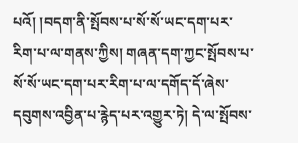པའོ། །བདག་ནི་སྤོབས་པ་སོ་སོ་ཡང་དག་པར་རིག་པ་ལ་གནས་ཀྱིས། གཞན་དག་ཀྱང་སྤོབས་པ་སོ་སོ་ཡང་དག་པར་རིག་པ་ལ་དགོད་དོ་ཞེས་དབུགས་འབྱིན་པ་རྙེད་པར་འགྱུར་ཏེ། དེ་ལ་སྤོབས་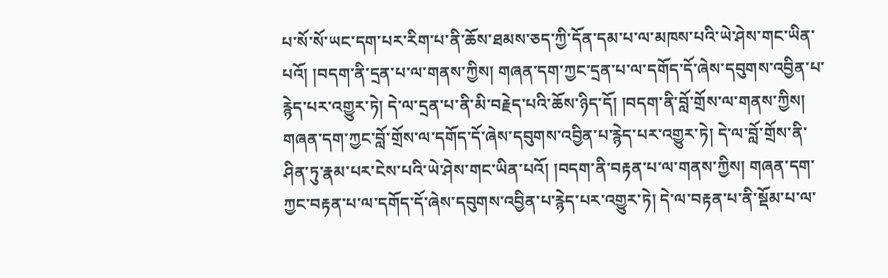པ་སོ་སོ་ཡང་དག་པར་རིག་པ་ནི་ཆོས་ཐམས་ཅད་ཀྱི་དོན་དམ་པ་ལ་མཁས་པའི་ཡེ་ཤེས་གང་ཡིན་པའོ། །བདག་ནི་དྲན་པ་ལ་གནས་ཀྱིས། གཞན་དག་ཀྱང་དྲན་པ་ལ་དགོད་དོ་ཞེས་དབུགས་འབྱིན་པ་རྙེད་པར་འགྱུར་ཏེ། དེ་ལ་དྲན་པ་ནི་མི་བརྗེད་པའི་ཆོས་ཉིད་དོ། །བདག་ནི་བློ་གྲོས་ལ་གནས་ཀྱིས། གཞན་དག་ཀྱང་བློ་གྲོས་ལ་དགོད་དོ་ཞེས་དབུགས་འབྱིན་པ་རྙེད་པར་འགྱུར་ཏེ། དེ་ལ་བློ་གྲོས་ནི་ཤིན་ཏུ་རྣམ་པར་ངེས་པའི་ཡེ་ཤེས་གང་ཡིན་པའོ། །བདག་ནི་བརྟན་པ་ལ་གནས་ཀྱིས། གཞན་དག་ཀྱང་བརྟན་པ་ལ་དགོད་དོ་ཞེས་དབུགས་འབྱིན་པ་རྙེད་པར་འགྱུར་ཏེ། དེ་ལ་བརྟན་པ་ནི་སྡོམ་པ་ལ་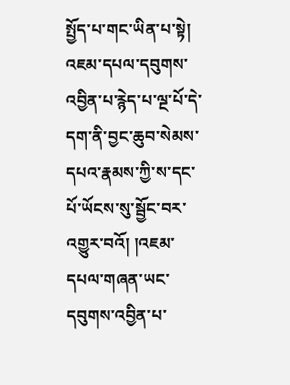སྤྱོད་པ་གང་ཡིན་པ་སྟེ། འཇམ་དཔལ་དབུགས་འབྱིན་པ་རྙེད་པ་ལྔ་པོ་དེ་དག་ནི་བྱང་ཆུབ་སེམས་དཔའ་རྣམས་ཀྱི་ས་དང་པོ་ཡོངས་སུ་སྦྱོང་བར་འགྱུར་བའོ། །འཇམ་དཔལ་གཞན་ཡང་དབུགས་འབྱིན་པ་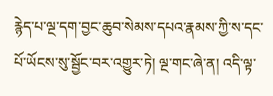རྙེད་པ་ལྔ་དག་བྱང་ཆུབ་སེམས་དཔའ་རྣམས་ཀྱི་ས་དང་པོ་ཡོངས་སུ་སྦྱོང་བར་འགྱུར་ཏེ། ལྔ་གང་ཞེ་ན། འདི་ལྟ་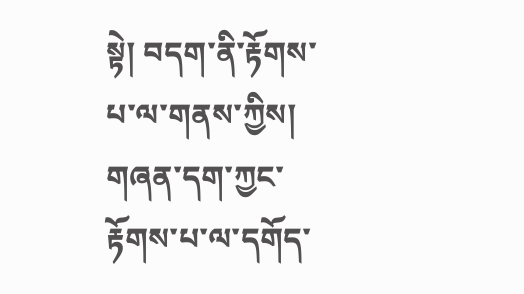སྟེ། བདག་ནི་རྟོགས་པ་ལ་གནས་ཀྱིས། གཞན་དག་ཀྱང་རྟོགས་པ་ལ་དགོད་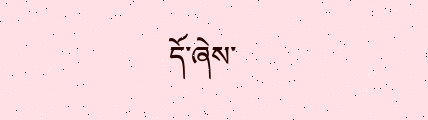དོ་ཞེས་